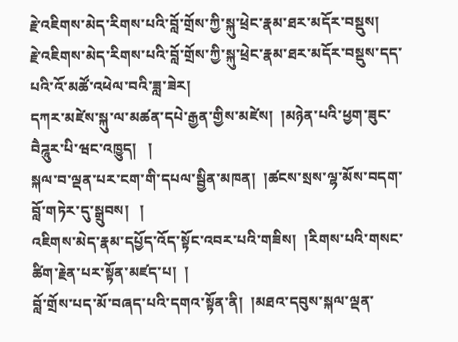རྗེ་འཇིགས་མེད་རིགས་པའི་བློ་གྲོས་ཀྱི་སྐུ་ཕྲེང་རྣམ་ཐར་མདོར་བསྡུས།
རྗེ་འཇིགས་མེད་རིགས་པའི་བློ་གྲོས་ཀྱི་སྐུ་ཕྲེང་རྣམ་ཐར་མདོར་བསྡུས་དད་པའི་འོ་མཚོ་འཕེལ་བའི་ཟླ་ཟེར།
དཀར་མཛེས་སྐུ་ལ་མཚན་དཔེ་རྒྱན་གྱིས་མཛེས།  །མཉེན་པའི་ཕྱག་ཟུང་བཻཌཱུར་པི་ཝང་འཁྱུད།   །
སྐལ་བ་ལྡན་པར་ངག་གི་དཔལ་སྦྱིན་མཁན།  །ཚངས་སྲས་ལྷ་མོས་བདག་བློ་གཏེར་དུ་སྒྲུབས།   །
འཇིགས་མེད་རྣམ་དཔྱོད་འོད་སྟོང་འབར་པའི་གཟིས།  །རིགས་པའི་གསང་ཚིག་རྗེན་པར་སྟོན་མཛད་པ།  །
བློ་གྲོས་པད་མོ་བཞད་པའི་དགའ་སྟོན་ནི།  །མཐའ་དབུས་སྐལ་ལྡན་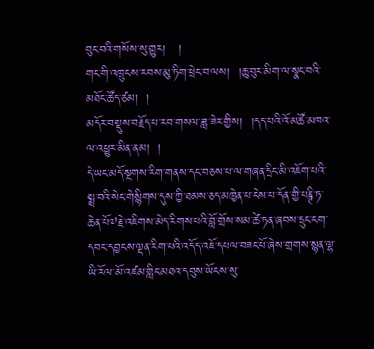བུང་བའི་གསོས་སུ་གྱུར།   །
གང་གི་འཁྲུངས་རབས་མུ་ཏིག་ཕྲེང་བ་ལས།  །ཆུ་བུར་མིག་ལ་སྣང་བའི་མཐོང་ཚོད་ཙམ།  །
མདོར་བསྡུས་བརྗོད་པ་རབ་གསལ་ཟླ་ཟེར་གྱིས།  །དད་པའི་འོ་མཚོ་མཁའ་ལ་འཕྱུར་མིན་ནམ།  །
དེ་ཡང་མདོ་སྔགས་རིག་གནས་དང་བཅས་པ་ལ་གཞན་དྲིང་མི་འཇོག་པའི་སྨྲ་བའི་སེང་གེསྙིགས་དུས་ཀྱི་ཐམས་ཅད་མཁྱེན་པ་ངེས་པ་དོན་གྱི་པཎྚི་ཏ་ཆེན་པོ༧རྗེ་འཇིགས་མེད་རིགས་པའི་བློ་གྲོས་སམ་ཚེ་ཏན་ཞབས་དྲུང་ངག་དབང་དབྱངས་ལྡན་རིག་པའི་འདོད་འཇོ་དཔལ་བཟང་པོ་ཞེས་གྲགས་སྙན་ལྷ་ཡི་རོལ་མོ་འཛམ་གླིང་མཐའ་དབུས་ཡོངས་སུ་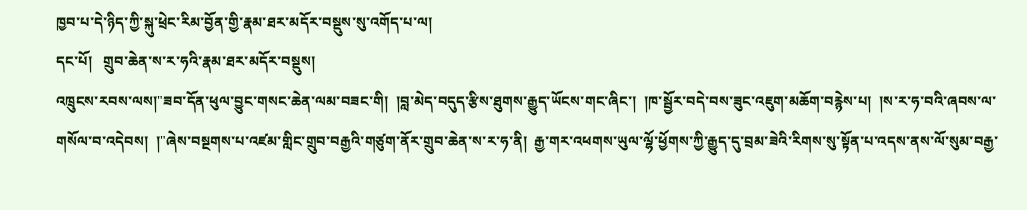ཁྱབ་པ་དེ་ཉིད་ཀྱི་སྐུ་ཕྲེང་རིམ་བྱོན་གྱི་རྣམ་ཐར་མདོར་བསྡུས་སུ་འགོད་པ་ལ།
དང་པོ།   གྲུབ་ཆེན་ས་ར་ཧའི་རྣམ་ཐར་མདོར་བསྡུས།
འཁྲུངས་རབས་ལས།"ཟབ་དོན་ཕུལ་བྱུང་གསང་ཆེན་ལམ་བཟང་གི།  །བླ་མེད་བདུད་རྩིས་ཐུགས་རྒྱུད་ཡོངས་གང་ཞིང་།  །ཁ་སྦྱོར་བདེ་བས་ཟུང་འཇུག་མཆོག་བརྙེས་པ།  །ས་ར་ཧ་བའི་ཞབས་ལ་གསོལ་བ་འདེབས།  །"ཞེས་བསྔགས་པ་འཛམ་གླིང་གྲུབ་བརྒྱའི་གཙུག་ནོར་གྲུབ་ཆེན་ས་ར་ཧ་ནི།  རྒྱ་གར་འཕགས་ཡུལ་ལྷོ་ཕྱོགས་ཀྱི་རྒྱུད་དུ་བྲམ་ཟེའི་རིགས་སུ་སྟོན་པ་འདས་ནས་ལོ་སུམ་བརྒྱ་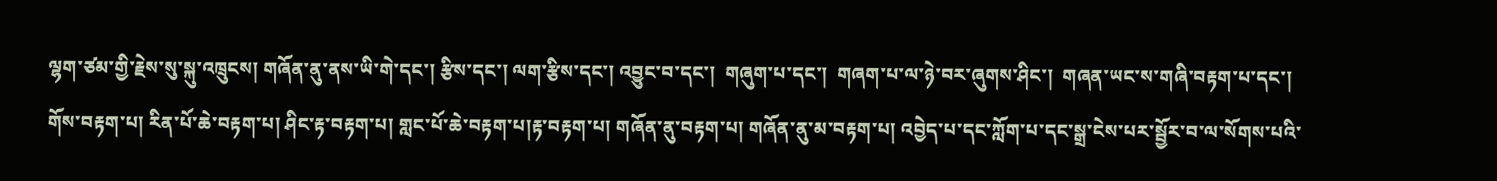ལྷག་ཙམ་གྱི་རྗེས་སུ་སྐུ་འཁྲུངས། གཞོན་ནུ་ནས་ཡི་གེ་དང་། རྩིས་དང་། ལག་རྩིས་དང་། འབྱུང་བ་དང་།  གཞུག་པ་དང་།  གཞག་པ་ལ་ཉེ་བར་ཞུགས་ཤིང་།  གཞན་ཡང་ས་གཞི་བརྟག་པ་དང་།  གོས་བརྟག་པ། རིན་པོ་ཆེ་བརྟག་པ། ཤིང་རྟ་བརྟག་པ། གླང་པོ་ཆེ་བརྟག་པ།རྟ་བརྟག་པ། གཞོན་ནུ་བརྟག་པ། གཞོན་ནུ་མ་བརྟག་པ། འབྱེད་པ་དང་ཀློག་པ་དང་སྒྲ་ངེས་པར་སྦྱོར་བ་ལ་སོགས་པའི་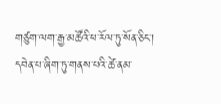གཙུག་ལག་རྒྱ་མཚོའི་ཕ་རོལ་ཏུ་སོན་ཅིང་།  དབེན་པ་ཞིག་ཏུ་གནས་པའི་ཚེ་ནམ་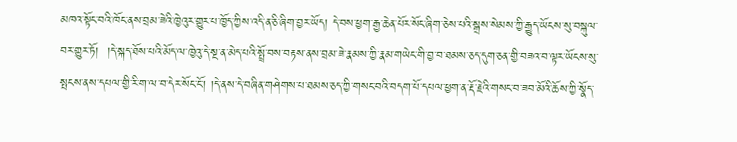མཁའ་སྟོང་བའི་ཁོང་ནས་བྲམ་ཟེའི་ཁྱེའུར་གྱུར་པ་ཁྱོད་ཀྱིས་འདི་ན་ཅི་ཞིག་བྱར་ཡོད། དེ་བས་ཕྱག་རྒྱ་ཆེན་པོར་སོང་ཞིག་ཅེས་པའི་སྒྲས་སེམས་ཀྱི་རྒྱུད་ཡོངས་སུ་བསྐུལ་བར་གྱུར་ཏོ།  །དེ་སྐད་ཐོས་པའི་མོད་ལ་ཁྱེའུ་དེ་སྔ་ན་མེད་པའི་སྤྲོ་བས་བརྟས་ནས་བྲམ་ཟེ་རྣམས་ཀྱི་རྣམ་གཡེང་གི་བྱ་བ་ཐམས་ཅད་དུག་ཅན་གྱི་བཟའ་བ་ལྟར་ཡོངས་སུ་སྤངས་ནས་དཔལ་གྱི་རི་ག་ལ་བ་དེར་སོང་ངོ་། །དེ་ནས་དེ་བཞིན་གཤེགས་པ་ཐམས་ཅད་ཀྱི་གསང་བའི་བདག་པོ་དཔལ་ཕྱག་ན་རྡོ་རྗེའི་གསང་བ་ཟབ་མོའི་ཆོས་ཀྱི་སྣོད་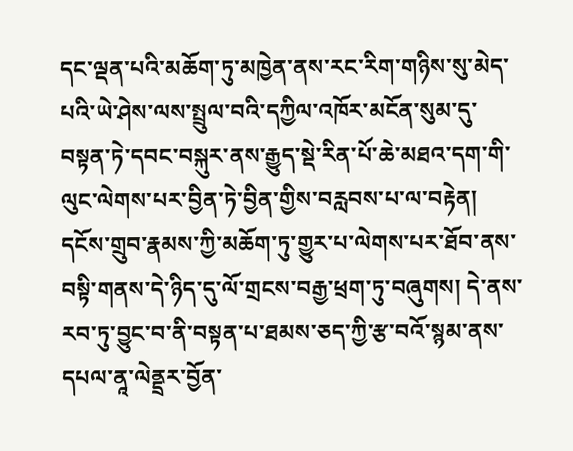དང་ལྡན་པའི་མཆོག་ཏུ་མཁྱེན་ནས་རང་རིག་གཉིས་སུ་མེད་པའི་ཡེ་ཤེས་ལས་སྤྲུལ་བའི་དཀྱིལ་འཁོར་མངོན་སུམ་དུ་བསྟན་ཏེ་དབང་བསྐུར་ནས་རྒྱུད་སྡེ་རིན་པོ་ཆེ་མཐའ་དག་གི་ལུང་ལེགས་པར་བྱིན་ཏེ་བྱིན་གྱིས་བརླབས་པ་ལ་བརྟེན། དངོས་གྲུབ་རྣམས་ཀྱི་མཆོག་ཏུ་གྱུར་པ་ལེགས་པར་ཐོབ་ནས་བསྟི་གནས་དེ་ཉིད་དུ་ལོ་གྲངས་བརྒྱ་ཕྲག་ཏུ་བཞུགས། དེ་ནས་རབ་ཏུ་བྱུང་བ་ནི་བསྟན་པ་ཐམས་ཅད་ཀྱི་རྩ་བའོ་སྙམ་ནས་དཔལ་ནཱ་ལེནྡྲར་བྱོན་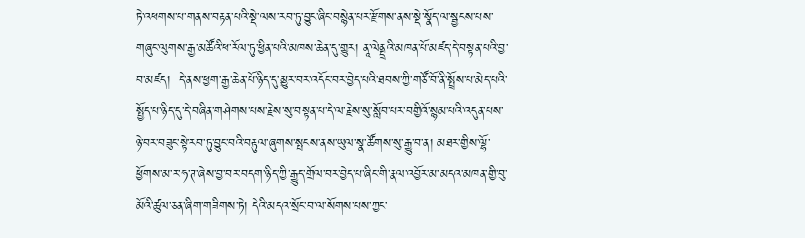ཏེ་འཕགས་པ་གནས་བརྟན་པའི་སྡེ་ལས་རབ་ཏུ་བྱུང་ཞིང་བསྙེན་པར་རྫོགས་ནས་སྡེ་སྣོད་ལ་སྦྱངས་པས་གཞུང་ལུགས་རྒྱ་མཚོའི་ཕ་རོལ་ཏུ་ཕྱིན་པའི་མཁས་ཆེན་དུ་གྱུར། ནཱ་ལེནྡྲའི་མཁན་པོ་མཛད་དེ་བསྟན་པའི་བྱ་བ་མཛད།  དེ་ནས་ཕྱག་རྒྱ་ཆེན་པོ་ཉིད་དུ་མྱུར་བར་འདོང་བར་བྱེད་པའི་ཐབས་ཀྱི་གཙོ་བོ་ནི་སྤྲོས་པ་མེད་པའི་སྤྱོད་པ་ཉིད་དུ་དེ་བཞིན་གཤེགས་པས་རྗེས་སུ་བསྟན་པ་དེ་ལ་རྗེས་སུ་སློབ་པར་བགྱིའོ་སྙམ་པའི་འདུན་པས་ཉེ་བར་བཟུང་སྟེ་རབ་ཏུ་བྱུང་བའི་བརྟུལ་ཞུགས་སྤངས་ནས་ཡུལ་སྣ་ཚོགས་སུ་རྒྱུ་བ་ན། མཐར་གྱིས་ལྷོ་ཕྱོགས་མ་ར་ཧ་ཊ་ཞེས་བྱ་བར་བདག་ཉིད་ཀྱི་རྒྱུད་གྲོལ་བར་བྱེད་པ་ཞིང་གི་རྣལ་འབྱོར་མ་མདའ་མཁན་གྱི་བུ་མོའི་ཚུལ་ཅན་ཞིག་གཟིགས་ཏེ། དེའི་མདའ་སྲོང་བ་ལ་སོགས་པས་ཀྱང་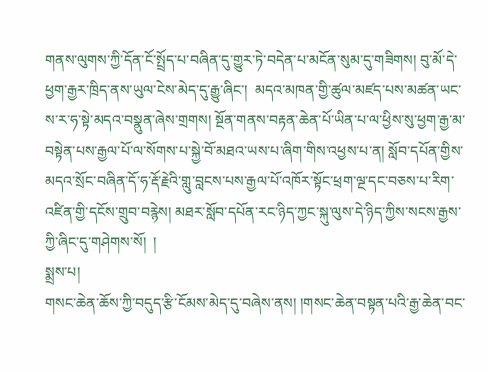གནས་ལུགས་ཀྱི་དོན་ངོ་སྤྲོད་པ་བཞིན་དུ་གྱུར་ཏེ་བདེན་པ་མངོན་སུམ་དུ་གཟིགས། བུ་མོ་དེ་ཕྱག་རྒྱར་ཁྲིད་ནས་ཡུལ་ངེས་མེད་དུ་རྒྱུ་ཞིང་།  མདའ་མཁན་གྱི་ཚུལ་མཛད་པས་མཚན་ཡང་ས་ར་ཧ་སྟེ་མདའ་བསྣུན་ཞེས་གྲགས། སྔོན་གནས་བརྟན་ཆེན་པོ་ཡིན་པ་ལ་ཕྱིས་སུ་ཕྱག་རྒྱ་མ་བསྟེན་པས་རྒྱལ་པོ་ལ་སོགས་པ་སྐྱེ་བོ་མཐའ་ཡས་པ་ཞིག་གིས་འཕྱས་པ་ན། སློབ་དཔོན་གྱིས་མདའ་སྲོང་བཞིན་དོ་ཧ་རྡོ་རྗེའི་གླུ་བླངས་པས་རྒྱལ་པོ་འཁོར་སྟོང་ཕྲག་ལྔ་དང་བཅས་པ་རིག་འཛིན་གྱི་དངོས་གྲུབ་བརྙེས། མཐར་སློབ་དཔོན་རང་ཉིད་ཀྱང་སྐུ་ལུས་དེ་ཉིད་ཀྱིས་སངས་རྒྱས་ཀྱི་ཞིང་དུ་གཤེགས་སོ།  །
སྨྲས་པ།
གསང་ཆེན་ཆོས་ཀྱི་བདུད་རྩི་ངོམས་མེད་དུ་བཞེས་ནས། །གསང་ཆེན་བསྟན་པའི་རྒྱ་ཆེན་བང་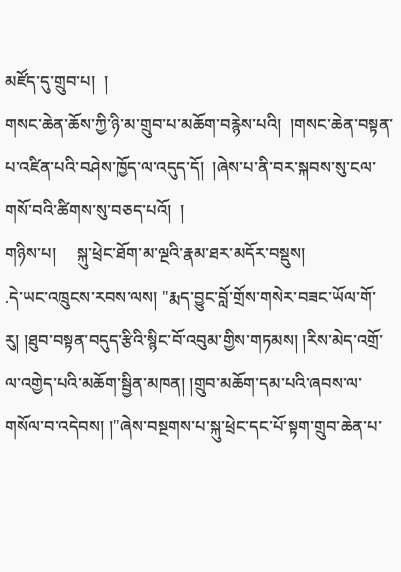མཛོད་དུ་གྲུབ་པ།  །
གསང་ཆེན་ཆོས་ཀྱི་ཉི་མ་གྲུབ་པ་མཆོག་བརྙེས་པའི།  །གསང་ཆེན་བསྟན་པ་འཛིན་པའི་བཤེས་ཁྱོད་ལ་འདུད་དོ།  །ཞེས་པ་ནི་བར་སྐབས་སུ་ངལ་གསོ་བའི་ཚིགས་སུ་བཅད་པའོ།  །
གཉིས་པ།     སྐུ་ཕྲེང་ཐོག་མ་ལྔའི་རྣམ་ཐར་མདོར་བསྡུས།
.དེ་ཡང་འཁྲུངས་རབས་ལས། "རྨད་བྱུང་བློ་གྲོས་གསེར་བཟང་ཡོལ་གོ་རུ། །ཐུབ་བསྟན་བདུད་རྩིའི་སྙིང་བོ་འབུམ་གྱིས་གཏམས། །རིས་མེད་འགྲོ་ལ་འགྱེད་པའི་མཆོག་སྦྱིན་མཁན། །གྲུབ་མཆོག་དམ་པའི་ཞབས་ལ་གསོལ་བ་འདེབས། །"ཞེས་བསྔགས་པ་སྐུ་ཕྲེང་དང་པོ་སྟག་གྲུབ་ཆེན་པ་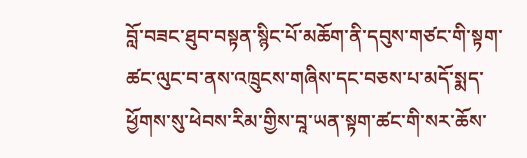བློ་བཟང་ཐུབ་བསྟན་སྙིང་པོ་མཆོག་ནི་དབུས་གཙང་གི་སྟག་ཚང་ལུང་བ་ནས་འཁྲུངས་གཞིས་དང་བཅས་པ་མདོ་སྨད་ཕྱོགས་སུ་ཕེབས་རིམ་གྱིས་བཱ་ཡན་སྟག་ཚང་གི་སར་ཆོས་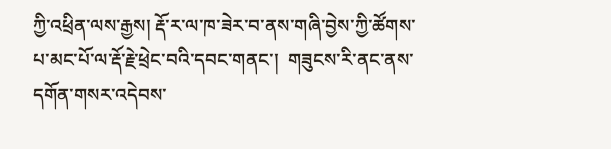ཀྱི་འཕྲིན་ལས་རྒྱས། རྡོ་ར་ལ་ཁ་ཟེར་བ་ནས་གཞི་བྱེས་ཀྱི་ཚོགས་པ་མང་པོ་ལ་རྡོ་རྗེ་ཕྲེང་བའི་དབང་གནང་།  གཟུངས་རི་ནང་ནས་དགོན་གསར་འདེབས་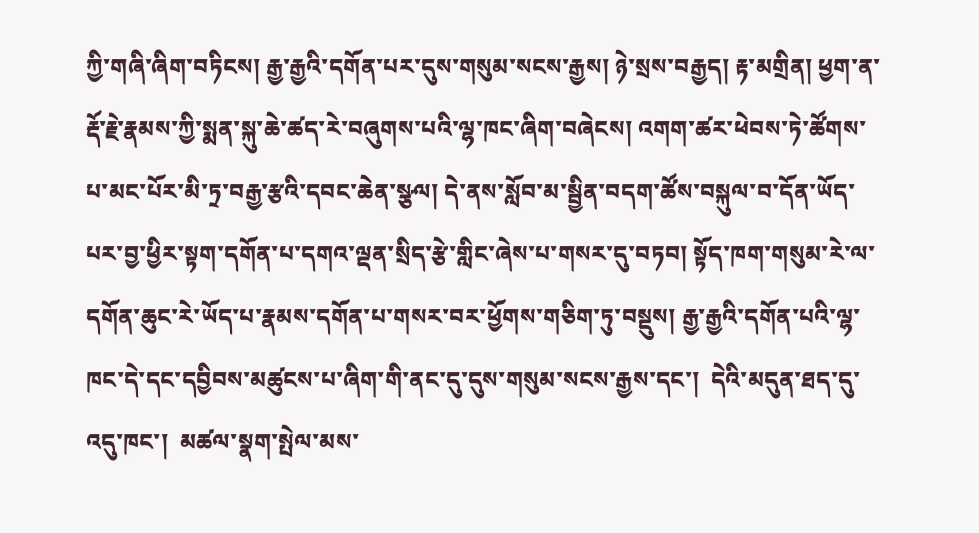ཀྱི་གཞི་ཞིག་བཏིངས། རྒྱ་རྒྱའི་དགོན་པར་དུས་གསུམ་སངས་རྒྱས། ཉེ་སྲས་བརྒྱད། རྟ་མགྲིན། ཕྱག་ན་རྡོ་རྗེ་རྣམས་ཀྱི་སྨན་སྐུ་ཆེ་ཚད་རེ་བཞུགས་པའི་ལྷ་ཁང་ཞིག་བཞེངས། འགག་ཚར་ཕེབས་ཏེ་ཚོགས་པ་མང་པོར་མི་ཏྲ་བརྒྱ་རྩའི་དབང་ཆེན་སྩལ། དེ་ནས་སློབ་མ་སྦྱིན་བདག་ཚོས་བསྐུལ་བ་དོན་ཡོད་པར་བྱ་ཕྱིར་སྟག་དགོན་པ་དགའ་ལྡན་སྲིད་རྩེ་གླིང་ཞེས་པ་གསར་དུ་བཏབ། སྟོད་ཁག་གསུམ་རེ་ལ་དགོན་ཆུང་རེ་ཡོད་པ་རྣམས་དགོན་པ་གསར་བར་ཕྱོགས་གཅིག་ཏུ་བསྡུས། རྒྱ་རྒྱའི་དགོན་པའི་ལྷ་ཁང་དེ་དང་དབྱིབས་མཚུངས་པ་ཞིག་གི་ནང་དུ་དུས་གསུམ་སངས་རྒྱས་དང་།  དེའི་མདུན་ཐད་དུ་འདུ་ཁང་།  མཚལ་སྣག་སྤེལ་མས་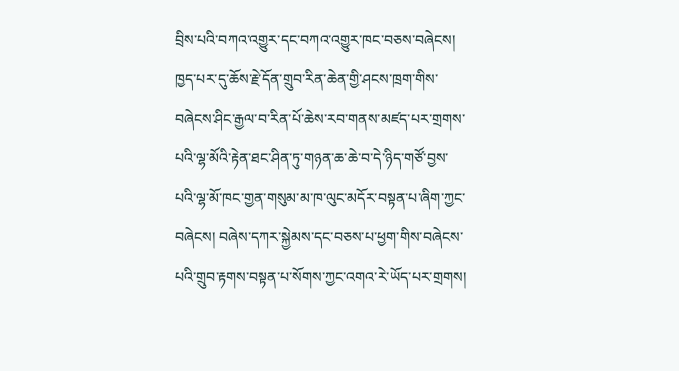བྲིས་པའི་བཀའ་འགྱུར་དང་བཀའ་འགྱུར་ཁང་བཅས་བཞེངས། ཁྱད་པར་དུ་ཆོས་རྗེ་དོན་གྲུབ་རིན་ཆེན་གྱི་ཤངས་ཁྲག་གིས་བཞེངས་ཤིང་རྒྱལ་བ་རིན་པོ་ཆེས་རབ་གནས་མཛད་པར་གྲགས་པའི་ལྷ་མོའི་རྟེན་ཐང་ཤིན་ཏུ་གཉན་ཆ་ཆེ་བ་དེ་ཉིད་གཙོ་བྱས་པའི་ལྷ་མོ་ཁང་གྱན་གསུམ་མ་ཁ་ལུང་མདོར་བསྟན་པ་ཞིག་ཀྱང་བཞེངས། བཞེས་དཀར་སྐྱེམས་དང་བཅས་པ་ཕྱག་གིས་བཞེངས་པའི་གྲུབ་རྟགས་བསྟན་པ་སོགས་ཀྱང་འགའ་རེ་ཡོད་པར་གྲགས།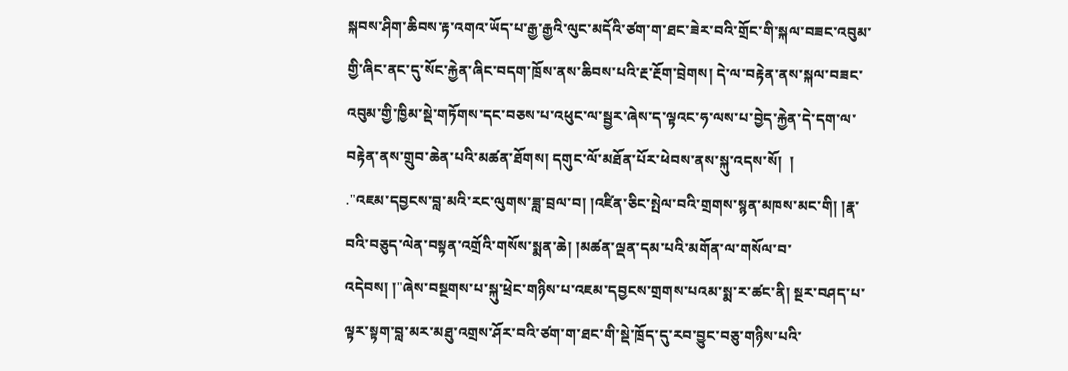སྐབས་ཤིག་ཆིབས་རྟ་འགའ་ཡོད་པ་རྒྱ་རྒྱའི་ལུང་མདོའི་ཙག་ག་ཐང་ཟེར་བའི་གྲོང་གི་སྐལ་བཟང་འབུམ་གྱི་ཞིང་ནང་དུ་སོང་རྐྱེན་ཞིང་བདག་ཁྲོས་ནས་ཆིབས་པའི་རྔ་རྔོག་བྲེགས། དེ་ལ་བརྟེན་ནས་སྐལ་བཟང་འབུམ་གྱི་ཁྱིམ་སྡེ་གཏོགས་དང་བཅས་པ་འཕུང་ལ་སྦྱར་ཞེས་ད་ལྟའང་ཧ་ལས་པ་བྱེད་རྐྱེན་དེ་དག་ལ་བརྟེན་ནས་གྲུབ་ཆེན་པའི་མཚན་ཐོགས། དགུང་ལོ་མཐོན་པོར་ཕེབས་ནས་སྐུ་འདས་སོ།  །
."འཇམ་དབྱངས་བླ་མའི་རང་ལུགས་ཟླ་བྲལ་བ། །འཛིན་ཅིང་སྤེལ་བའི་གྲགས་སྙན་མཁས་མང་གི། །རྣ་བའི་བཅུད་ལེན་བསྟན་འགྲོའི་གསོས་སྨན་ཆེ། །མཚན་ལྡན་དམ་པའི་མགོན་ལ་གསོལ་བ་འདེབས། །"ཞེས་བསྔགས་པ་སྐུ་ཕྲེང་གཉིས་པ་འཇམ་དབྱངས་གྲགས་པའམ་སྨ་ར་ཚང་ནི། སྔར་བཤད་པ་ལྟར་སྟག་བླ་མར་མཐུ་འགྲས་ཤོར་བའི་ཙག་ག་ཐང་གི་སྡེ་ཁྲོད་དུ་རབ་བྱུང་བཅུ་གཉིས་པའི་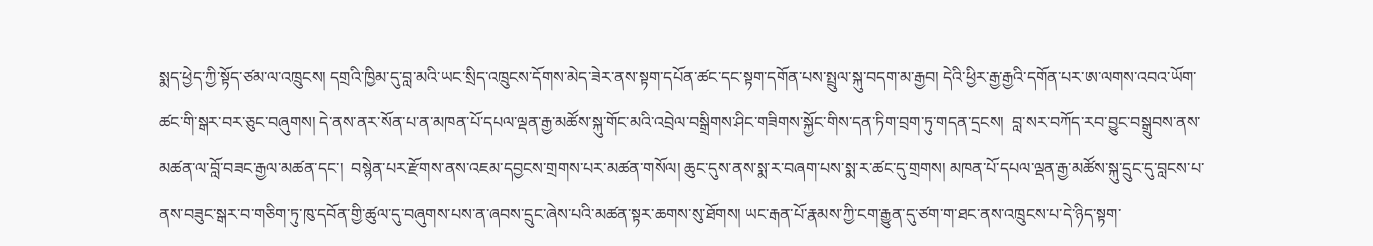སྨད་ཕྱེད་ཀྱི་སྟོད་ཙམ་ལ་འཁྲུངས། དགྲའི་ཁྱིམ་དུ་བླ་མའི་ཡང་སྲིད་འཁྲུངས་དོགས་མེད་ཟེར་ནས་སྟག་དཔོན་ཚང་དང་སྟག་དགོན་པས་སྤྲུལ་སྐུ་བདག་མ་རྒྱབ། དེའི་ཕྱིར་རྒྱ་རྒྱའི་དགོན་པར་ཨ་ལགས་འབའ་ཡོག་ཚང་གི་སྒར་བར་ཅུང་བཞུགས། དེ་ནས་ནར་སོན་པ་ན་མཁན་པོ་དཔལ་ལྡན་རྒྱ་མཚོས་སྐུ་གོང་མའི་འབྲེལ་བསྒྲིགས་ཤིང་གཟིགས་སྐྱོང་གིས་དན་ཏིག་བྲག་ཏུ་གདན་དྲངས།  བླ་སར་བཀོད་རབ་བྱུང་བསྒྲུབས་ནས་མཚན་ལ་བློ་བཟང་རྒྱལ་མཚན་དང་།  བསྙེན་པར་རྫོགས་ནས་འཇམ་དབྱངས་གྲགས་པར་མཚན་གསོལ། ཆུང་དུས་ནས་སྨ་ར་བཞག་པས་སྨ་ར་ཚང་དུ་གྲགས། མཁན་པོ་དཔལ་ལྡན་རྒྱ་མཚོས་སྐུ་དྲུང་དུ་བླངས་པ་ནས་བཟུང་སྒར་བ་གཅིག་ཏུ་ཁུ་དབོན་གྱི་ཚུལ་དུ་བཞུགས་པས་ན་ཞབས་དྲུང་ཞེས་པའི་མཚན་སྟར་ཆགས་སུ་ཐོགས། ཡང་རྒན་པོ་རྣམས་ཀྱི་ངག་རྒྱུན་དུ་ཙག་ག་ཐང་ནས་འཁྲུངས་པ་དེ་ཉིད་སྟག་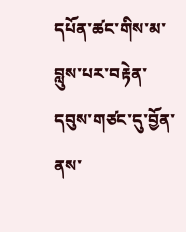དཔོན་ཚང་གིས་མ་བླུས་པར་བརྟེན་དབུས་གཙང་དུ་བྱོན་ནས་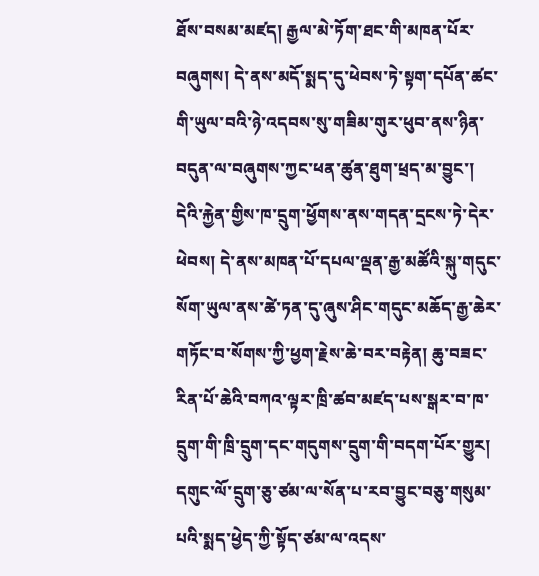ཐོས་བསམ་མཛད། རྒྱལ་མེ་ཏོག་ཐང་གི་མཁན་པོར་བཞུགས། དེ་ནས་མདོ་སྨད་དུ་ཕེབས་ཏེ་སྟག་དཔོན་ཚང་གི་ཡུལ་བའི་ཉེ་འདབས་སུ་གཟིམ་གུར་ཕུབ་ནས་ཉིན་བདུན་ལ་བཞུགས་ཀྱང་ཕན་ཚུན་ཐུག་ཕྲད་མ་བྱུང་།  དེའི་རྐྱེན་གྱིས་ཁ་དྲུག་ཕྱོགས་ནས་གདན་དྲངས་ཏེ་དེར་ཕེབས། དེ་ནས་མཁན་པོ་དཔལ་ལྡན་རྒྱ་མཚོའི་སྐུ་གདུང་སོག་ཡུལ་ནས་ཚེ་ཏན་དུ་ཞུས་ཤིང་གདུང་མཆོད་རྒྱ་ཆེར་གཏོང་བ་སོགས་ཀྱི་ཕྱག་རྗེས་ཆེ་བར་བརྟེན། ཆུ་བཟང་རིན་པོ་ཆེའི་བཀའ་ལྟར་ཁྲི་ཚབ་མཛད་པས་སྒར་བ་ཁ་དྲུག་གི་ཁྲི་དྲུག་དང་གདུགས་དྲུག་གི་བདག་པོར་གྱུར། དགུང་ལོ་དྲུག་ཅུ་ཙམ་ལ་སོན་པ་རབ་བྱུང་བཅུ་གསུམ་པའི་སྨད་ཕྱེད་ཀྱི་སྟོད་ཙམ་ལ་འདས་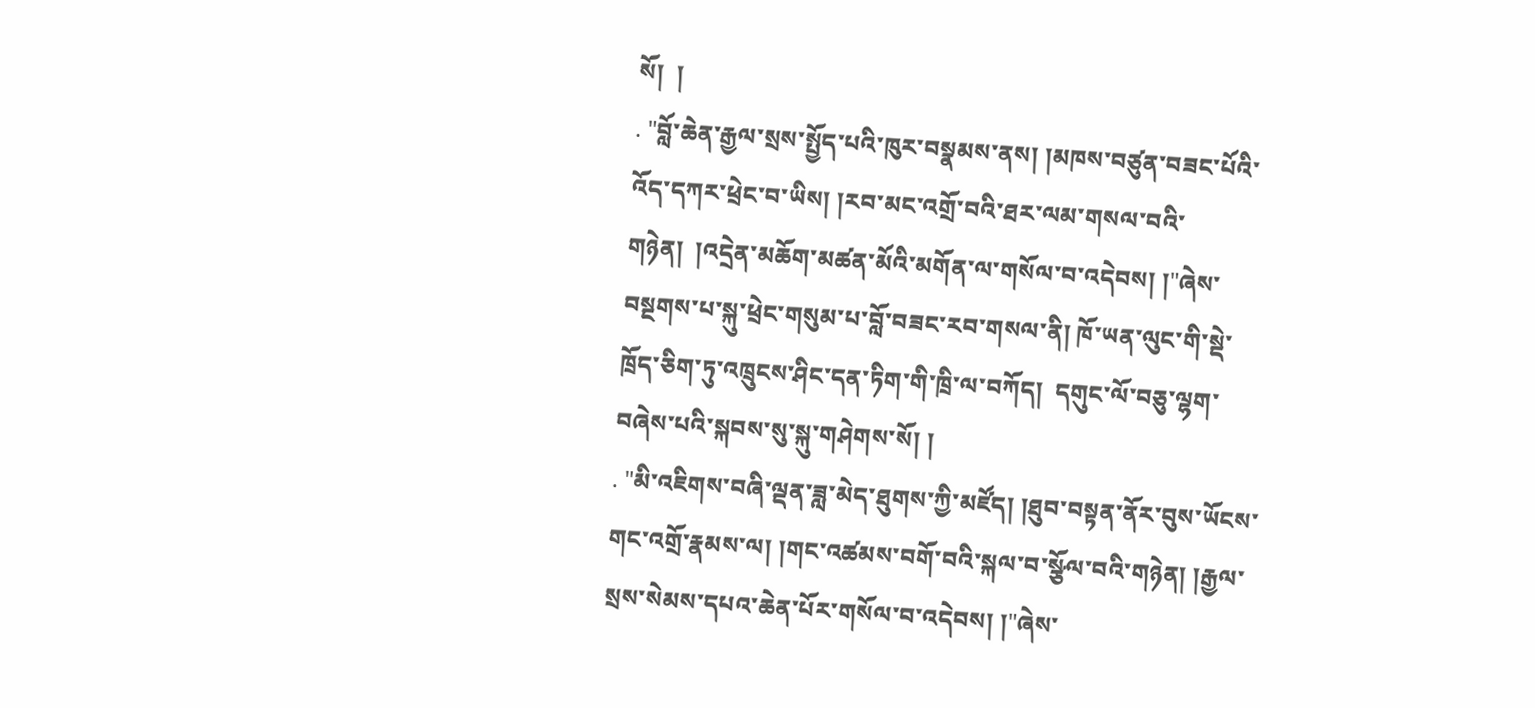སོ།  །
. "བློ་ཆེན་རྒྱལ་སྲས་སྤྱོད་པའི་ཁུར་བསྣམས་ནས། །མཁས་བཙུན་བཟང་པོའི་འོད་དཀར་ཕྲེང་བ་ཡིས། །རབ་མང་འགྲོ་བའི་ཐར་ལམ་གསལ་བའི་གཉེན།  །འདྲེན་མཆོག་མཚན་མོའི་མགོན་ལ་གསོལ་བ་འདེབས། །"ཞེས་བསྔགས་པ་སྐུ་ཕྲེང་གསུམ་པ་བློ་བཟང་རབ་གསལ་ནི། ཁོ་ཡན་ལུང་གི་སྡེ་ཁྲོད་ཅིག་ཏུ་འཁྲུངས་ཤིང་དན་ཏིག་གི་ཁྲི་ལ་བཀོད།  དགུང་ལོ་བཅུ་ལྷག་བཞེས་པའི་སྐབས་སུ་སྐུ་གཤེགས་སོ། །
. "མི་འཇིགས་བཞི་ལྡན་ཟླ་མེད་ཐུགས་ཀྱི་མཛོད། །ཐུབ་བསྟན་ནོར་བུས་ཡོངས་གང་འགྲོ་རྣམས་ལ། །གང་འཚམས་བགོ་བའི་སྐལ་བ་སྩོལ་བའི་གཉེན། །རྒྱལ་སྲས་སེམས་དཔའ་ཆེན་པོར་གསོལ་བ་འདེབས། །"ཞེས་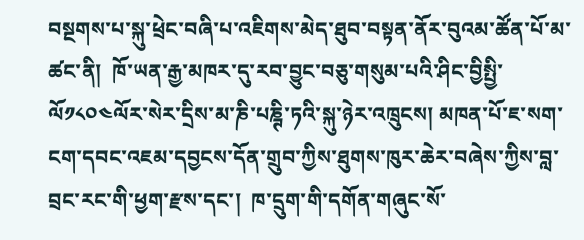བསྔགས་པ་སྐུ་ཕྲེང་བཞི་པ་འཇིགས་མེད་ཐུབ་བསྟན་ནོར་བུའམ་ཚོན་པོ་མ་ཚང་ནི།  ཁོ་ཡན་རྒྱ་མཁར་དུ་རབ་བྱུང་བཅུ་གསུམ་པའི་ཤིང་བྱིསྤྱི་ལོ༡༨༠༤ལོར་སེར་དྲིས་མ་ཎི་པཎྚི་ཏའི་སྐུ་ཉེར་འཁྲུངས། མཁན་པོ་ཇ་སག་ངག་དབང་འཇམ་དབྱངས་དོན་གྲུབ་ཀྱིས་ཐུགས་ཁུར་ཆེར་བཞེས་ཀྱིས་བླ་བྲང་རང་གི་ཕྱག་རྫས་དང་།  ཁ་དྲུག་གི་དགོན་གཞུང་སོ་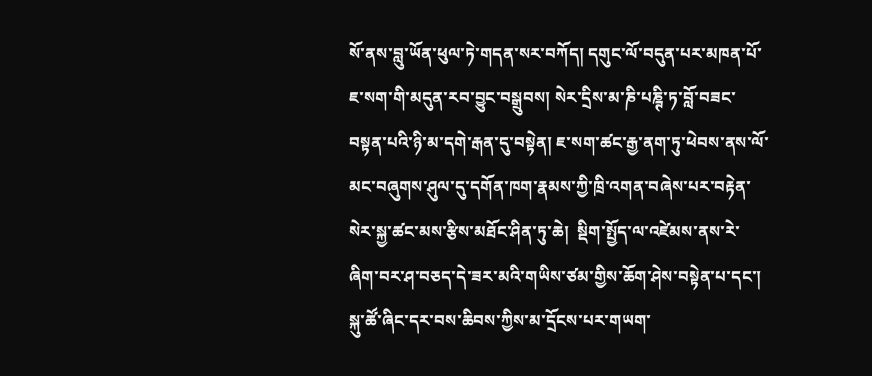སོ་ནས་བླུ་ཡོན་ཕུལ་ཏེ་གདན་སར་བཀོད། དགུང་ལོ་བདུན་པར་མཁན་པོ་ཇ་སག་གི་མདུན་རབ་བྱུང་བསྒྲུབས། སེར་དྲིས་མ་ཎི་པཎྚི་ཏ་བློ་བཟང་བསྟན་པའི་ཉི་མ་དགེ་རྒན་དུ་བསྟེན། ཇ་སག་ཚང་རྒྱ་ནག་ཏུ་ཕེབས་ནས་ལོ་མང་བཞུགས་ཤུལ་དུ་དགོན་ཁག་རྣམས་ཀྱི་ཁྲི་འགན་བཞེས་པར་བརྟེན་སེར་སྐྱ་ཚང་མས་རྩིས་མཐོང་ཤིན་ཏུ་ཆེ།  སྡིག་སྤྱོད་ལ་འཛེམས་ནས་རེ་ཞིག་བར་ཤ་བཅད་དེ་ཟར་མའི་གཡིས་ཙམ་གྱིས་ཆོག་ཤེས་བསྟེན་པ་དང་།  སྐུ་ཚོ་ཞིང་དར་བས་ཆིབས་ཀྱིས་མ་དྲོངས་པར་གཡག་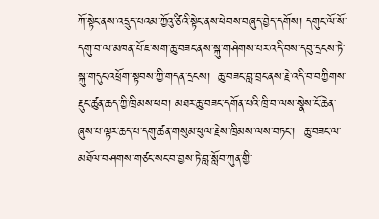ཀོ་སྟེང་ནས་འདྲུད་པའམ་ཀྱོའུ་ཙིའི་སྟེང་ནས་ཕེབས་བཞུད་བྱེད་དགོས། དགུང་ལོ་སོ་དགུ་བ་ལ་མཁན་པོ་ཇ་སག་ཆུ་བཟང་ནས་སྐུ་གཤེགས་པར་འདི་བས་དབུ་དྲངས་ཏེ་སྐུ་གདུང་འཕྲོག་སྟབས་ཀྱི་གདན་དྲངས།  ཆུ་བཟང་བླ་བྲང་ནས་རྗེ་འདི་བ་བཀྱིགས་རྡུང་ཚུན་ཆད་ཀྱི་ཁྲིམས་ཕབ། མཐར་ཆུ་བཟང་དགོན་པའི་ཁྲི་བ་ལས་སྣེས་ངོ་ཆེན་ཞུས་པ་ལྟར་ཆད་པ་དགུ་ཚན་གསུམ་ཕུལ་རྗེས་ཁྲིམས་ལས་བཏང་།  ཆུ་བཟང་ལ་མཐོལ་བཤགས་གཙང་སང་བ་བྱས་ཏེ་བླ་སློབ་ཀུན་གྱི་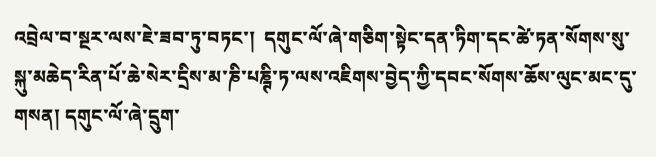འབྲེལ་བ་སྔར་ལས་ཇེ་ཟབ་ཏུ་བཏང་།  དགུང་ལོ་ཞེ་གཅིག་སྟེང་དན་ཏིག་དང་ཚེ་ཏན་སོགས་སུ་སྐུ་མཆེད་རིན་པོ་ཆེ་སེར་དྲིས་མ་ཎི་པཎྚི་ཏ་ལས་འཇིགས་བྱེད་ཀྱི་དབང་སོགས་ཆོས་ལུང་མང་དུ་གསན། དགུང་ལོ་ཞེ་དྲུག་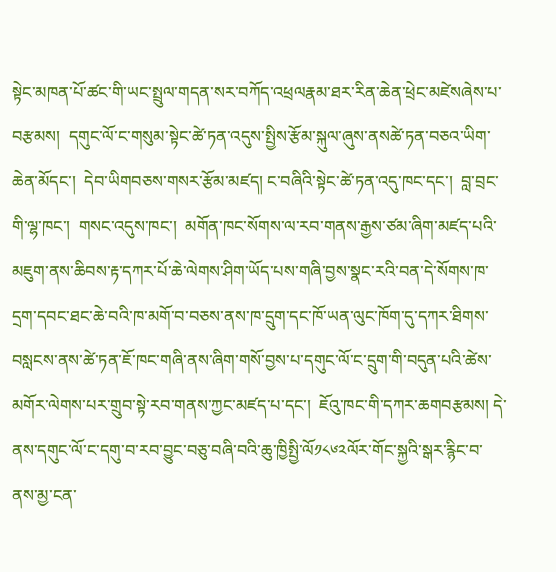སྟེང་མཁན་པོ་ཚང་གི་ཡང་སྤྲུལ་གདན་སར་བཀོད་འཕྲལརྣམ་ཐར་རིན་ཆེན་ཕྲེང་མཛེསཞེས་པ་བརྩམས།  དགུང་ལོ་ང་གསུམ་སྟེང་ཚེ་ཏན་འདུས་སྤྱིས་རྩོམ་སྐུལ་ཞུས་ནསཚེ་ཏན་བཅའ་ཡིག་ཆེན་མོདང་།  དེབ་ཡིགབཅས་གསར་རྩོམ་མཛད། ང་བཞིའི་སྟེང་ཚེ་ཏན་འདུ་ཁང་དང་།  བླ་བྲང་གི་ལྷ་ཁང་།  གསང་འདུས་ཁང་།  མགོན་ཁང་སོགས་ལ་རབ་གནས་རྒྱས་ཙམ་ཞིག་མཛད་པའི་མཇུག་ནས་ཆིབས་རྟ་དཀར་པོ་ཆེ་ལེགས་ཤིག་ཡོད་པས་གཞི་བྱས་སྣང་རའི་བན་དེ་སོགས་ཁ་དྲག་དབང་ཐང་ཆེ་བའི་ཁ་མགོ་བ་བཅས་ནས་ཁ་དྲུག་དང་ཁོ་ཡན་ལུང་ཁོག་དུ་དཀར་ཐིགས་བསླངས་ནས་ཚེ་ཏན་ཇོ་ཁང་གཞི་ནས་ཞིག་གསོ་བྱས་པ་དགུང་ལོ་ང་དྲུག་གི་བདུན་པའི་ཚེས་མགོར་ལེགས་པར་གྲུབ་སྟེ་རབ་གནས་ཀྱང་མཛད་པ་དང་།  ཇོའུ་ཁང་གི་དཀར་ཆགབརྩམས། དེ་ནས་དགུང་ལོ་ང་དགུ་བ་རབ་བྱུང་བཅུ་བཞི་བའི་ཆུ་ཁྱིསྤྱི་ལོ༡༨༦༢ལོར་གོང་སྐྱའི་སྒར་རྙིང་བ་ནས་མྱ་ངན་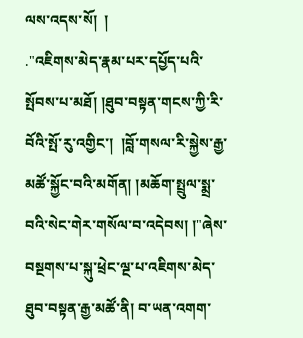ལས་འདས་སོ།  །
."འཇིགས་མེད་རྣམ་པར་དཔྱོད་པའི་སྤོབས་པ་མཐོ། །ཐུབ་བསྟན་གངས་ཀྱི་རི་བོའི་སྤོ་རུ་འགྱིང་།  །བློ་གསལ་རི་སྐྱེས་རྒྱ་མཚོ་སྐྱོང་བའི་མགོན། །མཆོག་སྤྲུལ་སྨྲ་བའི་སེང་གེར་གསོལ་བ་འདེབས། །"ཞེས་བསྔགས་པ་སྐུ་ཕྲེང་ལྔ་པ་འཇིགས་མེད་ཐུབ་བསྟན་རྒྱ་མཚོ་ནི། བ་ཡན་འགག་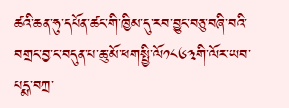ཚའི་ཆན་ཧུ་དཔོན་ཚང་གི་ཁྱིམ་དུ་རབ་བྱུང་བཅུ་བཞི་བའི་བགྲང་བྱ་ང་བདུན་པ་ཆུ་མོ་ཕགསྤྱི་ལོ༡༨༦༣གི་ལོར་ཡབ་པདྨ་བཀྲ་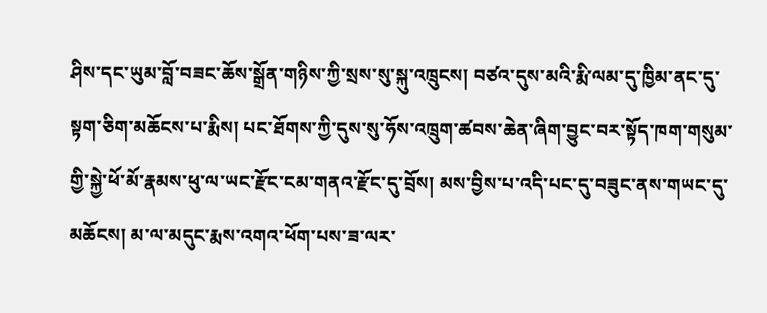ཤིས་དང་ཡུམ་བློ་བཟང་ཆོས་སྒྲོན་གཉིས་ཀྱི་སྲས་སུ་སྐུ་འཁྲུངས། བཙའ་དུས་མའི་རྨི་ལམ་དུ་ཁྱིམ་ནང་དུ་སྟག་ཅིག་མཆོངས་པ་རྨིས། པང་ཐོགས་ཀྱི་དུས་སུ་ཧོས་འཁྲུག་ཚབས་ཆེན་ཞིག་བྱུང་བར་སྟོད་ཁག་གསུམ་གྱི་སྐྱེ་ཕོ་མོ་རྣམས་ཕུ་ལ་ཡང་རྫོང་ངམ་གནའ་རྫོང་དུ་བྲོས། མས་བྱིས་པ་འདི་པང་དུ་བཟུང་ནས་གཡང་དུ་མཆོངས། མ་ལ་མདུང་རྨས་འགའ་ཕོག་པས་ཟ་ལར་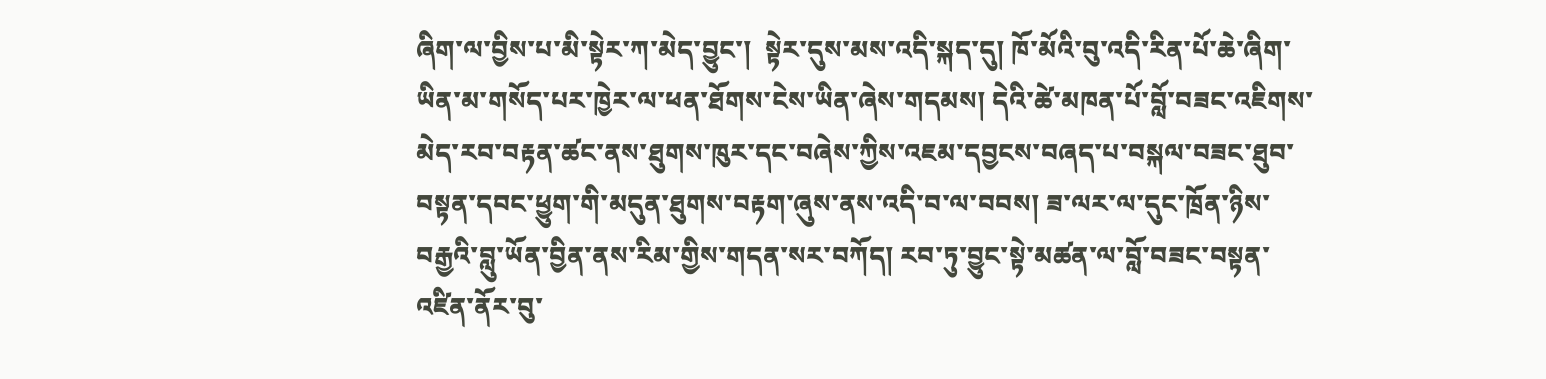ཞིག་ལ་བྱིས་པ་མི་སྟེར་ཀ་མེད་བྱུང་།  སྟེར་དུས་མས་འདི་སྐད་དུ། ཁོ་མོའི་བུ་འདི་རིན་པོ་ཆེ་ཞིག་ཡིན་མ་གསོད་པར་ཁྱེར་ལ་ཕན་ཐོགས་ངེས་ཡིན་ཞེས་གདམས། དེའི་ཚེ་མཁན་པོ་བློ་བཟང་འཇིགས་མེད་རབ་བརྟན་ཚང་ནས་ཐུགས་ཁུར་དང་བཞེས་ཀྱིས་འཇམ་དབྱངས་བཞད་པ་བསྐལ་བཟང་ཐུབ་བསྟན་དབང་ཕྱུག་གི་མདུན་ཐུགས་བརྟག་ཞུས་ནས་འདི་བ་ལ་བབས། ཟ་ལར་ལ་དུང་ཁྲོན་ཉིས་བརྒྱའི་བླུ་ཡོན་བྱིན་ནས་རིམ་གྱིས་གདན་སར་བཀོད། རབ་ཏུ་བྱུང་སྟེ་མཚན་ལ་བློ་བཟང་བསྟན་འཛིན་ནོར་བུ་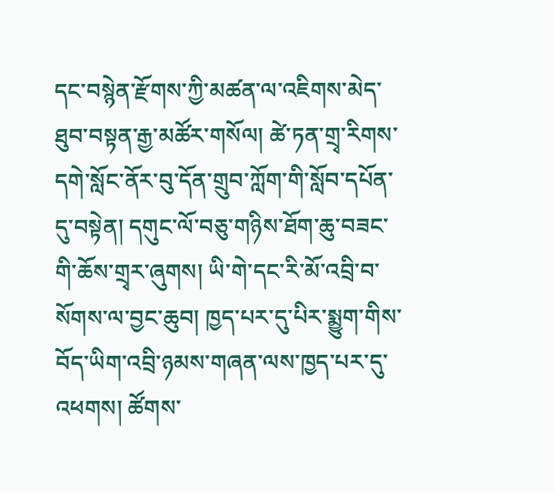དང་བསྙེན་རྫོགས་ཀྱི་མཚན་ལ་འཇིགས་མེད་ཐུབ་བསྟན་རྒྱ་མཚོར་གསོལ། ཚེ་ཏན་གྲྭ་རིགས་དགེ་སློང་ནོར་བུ་དོན་གྲུབ་ཀློག་གི་སློབ་དཔོན་དུ་བསྟེན། དགུང་ལོ་བཅུ་གཉིས་ཐོག་ཆུ་བཟང་གི་ཆོས་གྲྭར་ཞུགས། ཡི་གེ་དང་རི་མོ་འབྲི་བ་སོགས་ལ་བྱང་ཆུབ། ཁྱད་པར་དུ་པིར་སྨྱུག་གིས་བོད་ཡིག་འབྲི་ཉམས་གཞན་ལས་ཁྱད་པར་དུ་འཕགས། ཚོགས་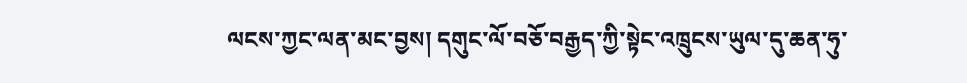ལངས་ཀྱང་ལན་མང་བྱས། དགུང་ལོ་བཅོ་བརྒྱད་ཀྱི་སྟེང་འཁྲུངས་ཡུལ་དུ་ཆན་ཧུ་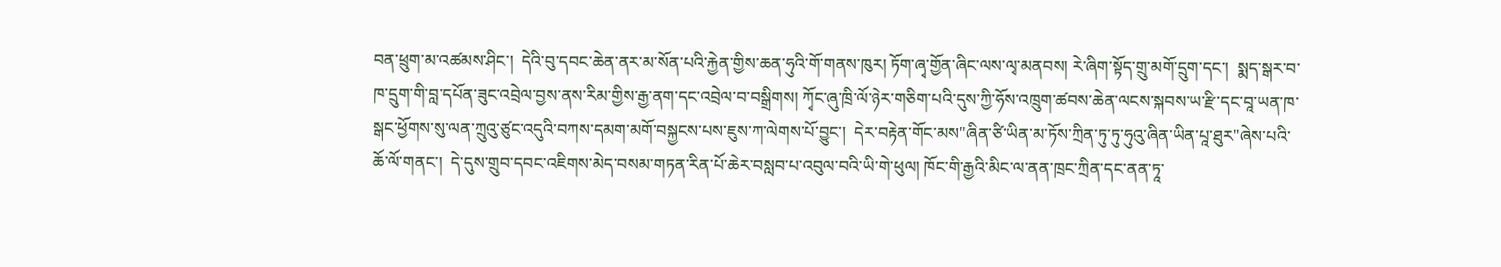བན་ཕྲུག་མ་འཚམས་ཤིང་།  དེའི་བུ་དབང་ཆེན་ནར་མ་སོན་པའི་རྐྱེན་གྱིས་ཆན་ཧུའི་གོ་གནས་ཁུར། ཏོག་ཞྭ་གྱོན་ཞིང་ལས་ལྭ་མནབས། རེ་ཞིག་སྟོད་གྲུ་མགོ་དྲུག་དང་།  སྨད་སྒར་བ་ཁ་དྲུག་གི་བླ་དཔོན་ཟུང་འབྲེལ་བྱས་ནས་རིམ་གྱིས་རྒྱ་ནག་དང་འབྲེལ་བ་བསྒྲིགས། ཀྭོང་ཞུ་ཁྲི་ལོ་ཉེར་གཅིག་པའི་དུས་ཀྱི་ཧོས་འཁྲུག་ཚབས་ཆེན་ལངས་སྐབས་ཡ་རྫི་དང་བཱ་ཡན་ཁ་སྒང་ཕྱོགས་སུ་ལན་ཀྲུའུ་ཙུང་འདུའི་བཀས་དམག་མགོ་བསྐྱངས་པས་ཇུས་ཀ་ལེགས་པོ་བྱུང་།  དེར་བརྟེན་གོང་མས"ཞིན་ཙི་ཡིན་མ་ཏོས་ཀྲིན་ཏུ་ཏུ་ཧུའུ་ཞིན་ཡིན་པཱ་ཐུར"ཞེས་པའི་ཆོ་ལོ་གནང་།  དེ་དུས་གྲུབ་དབང་འཇིགས་མེད་བསམ་གཏན་རིན་པོ་ཆེར་བསླབ་པ་འབུལ་བའི་ཡི་གེ་ཕུལ། ཁོང་གི་རྒྱའི་མིང་ལ་ནན་ཁྲང་ཀྲིན་དང་ནན་ཏཱ་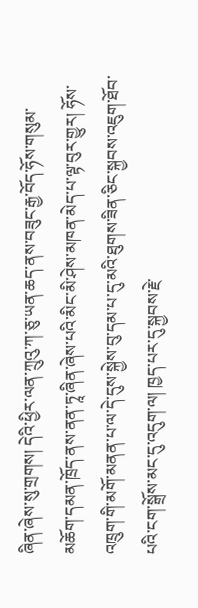ཞིན་ཞེས་སུ་གྲགས། དེའི་ཕྱིར་ལན་ཀྲུའུ་ཀ་ཅུ་ཡན་ཆད་ནས་བཟུང་རྒྱ་བོད་ཧོས་གསུམ་མཆོག་དམན་ཁྲོད་ནས་ནན་ཏཱ་ཞིན་ཞེས་པའི་མིང་མི་ཤེས་མཁན་མེད་པ་ལྟ་བུར་གྱུར། ཧོས་འཁྲུག་གི་མགོ་མནན་པ་ལ་དེ་དུས་སྐྱེས་བུ་དམ་པ་དུ་མའི་ཐུགས་ཟིན་ཅིང་སྐྱབས་འཇུག་ཐོབ་པའི་ངག་སྒྲོས་མང་དུ་འདུག་ལ། ཁྱད་པར་དུ་སྐྱབས་རྗེ་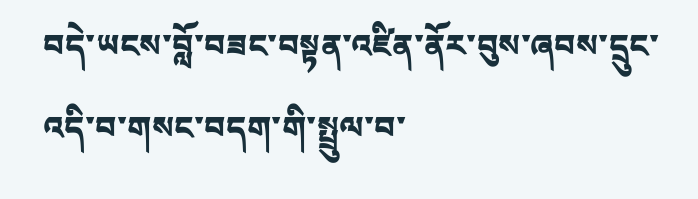བདེ་ཡངས་བློ་བཟང་བསྟན་འཛིན་ནོར་བུས་ཞབས་དྲུང་འདི་བ་གསང་བདག་གི་སྤྲུལ་བ་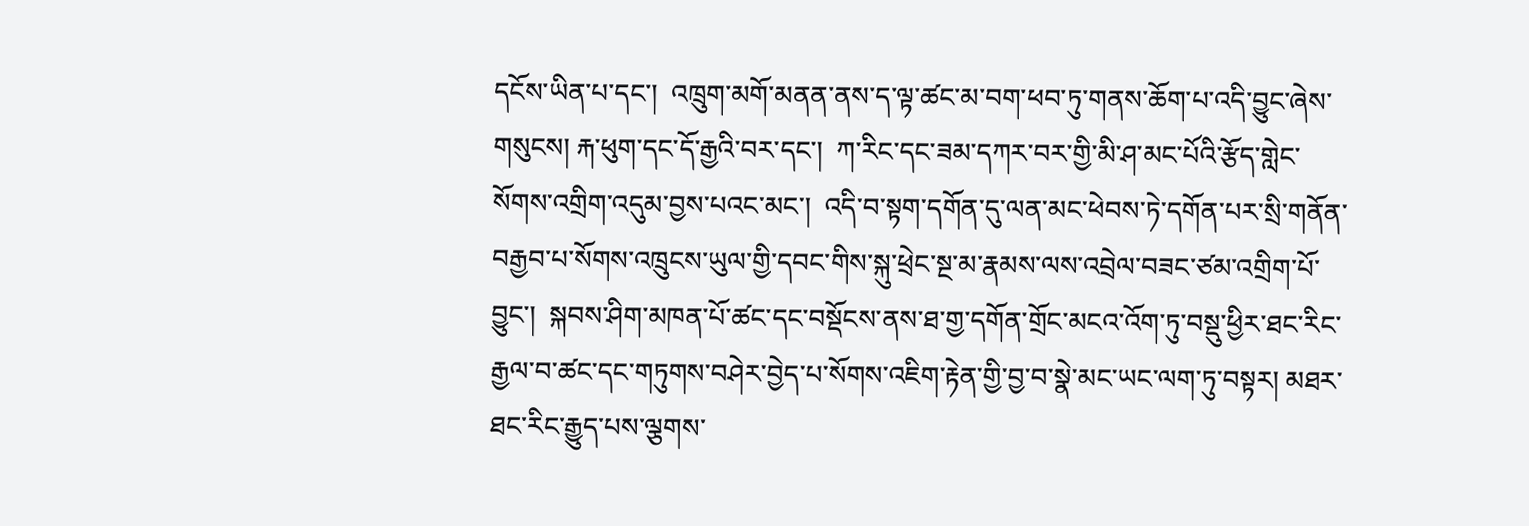དངོས་ཡིན་པ་དང་།  འཁྲུག་མགོ་མནན་ནས་ད་ལྟ་ཚང་མ་བག་ཕབ་ཏུ་གནས་ཆོག་པ་འདི་བྱུང་ཞེས་གསུངས། རྐ་ཕུག་དང་དོ་རྒྱའི་བར་དང་།  ཀ་རིང་དང་ཟམ་དཀར་བར་གྱི་མི་ཤ་མང་པོའི་རྩོད་གླེང་སོགས་འགྲིག་འདུམ་བྱས་པའང་མང་།  འདི་བ་སྟག་དགོན་དུ་ལན་མང་ཕེབས་ཏེ་དགོན་པར་སྲི་གནོན་བརྒྱབ་པ་སོགས་འཁྲུངས་ཡུལ་གྱི་དབང་གིས་སྐུ་ཕྲེང་སྔ་མ་རྣམས་ལས་འབྲེལ་བཟང་ཙམ་འགྲིག་པོ་བྱུང་།  སྐབས་ཤིག་མཁན་པོ་ཚང་དང་བསྡོངས་ནས་ཐ་གྱ་དགོན་གྲོང་མངའ་འོག་ཏུ་བསྡུ་ཕྱིར་ཐང་རིང་རྒྱལ་བ་ཚང་དང་གཏུགས་བཤེར་བྱེད་པ་སོགས་འཇིག་རྟེན་གྱི་བྱ་བ་སྣེ་མང་ཡང་ལག་ཏུ་བསྟར། མཐར་ཐང་རིང་རྒྱུད་པས་ལྕགས་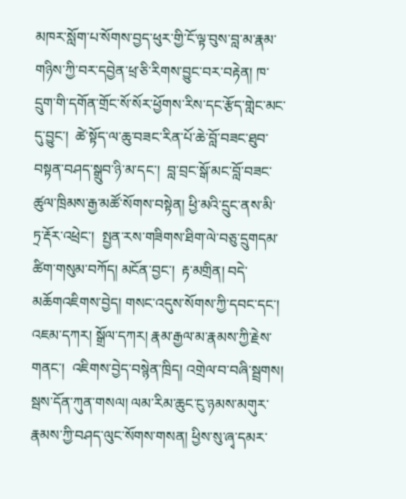མཁར་སློག་པ་སོགས་བྱད་ཕུར་གྱི་ངོ་ལྟ་བུས་བླ་མ་རྣམ་གཉིས་ཀྱི་བར་དབྱེན་ཕྲ་ཅི་རིགས་བྱུང་བར་བརྟེན། ཁ་དྲུག་གི་དགོན་གྲོང་སོ་སོར་ཕྱོགས་རིས་དང་རྩོད་གླེང་མང་དུ་བྱུང་།  ཚེ་སྟོད་ལ་ཆུ་བཟང་རིན་པོ་ཆེ་བློ་བཟང་ཐུབ་བསྟན་བཤད་སྒྲུབ་ཉི་མ་དང་།  བླ་བྲང་སྒོ་མང་བློ་བཟང་ཚུལ་ཁྲིམས་རྒྱ་མཚོ་སོགས་བསྟེན། ཕྱི་མའི་དྲུང་ནས་མི་ཏྲ་རྡོར་འཕྲེང་།  སྤྱན་རས་གཟིགས་ཐིག་ལེ་བཅུ་དྲུགདམ་ཚིག་གསུམ་བཀོད། མངོན་བྱང་།  རྟ་མགྲིན། བདེ་མཆོགའཇིགས་བྱེད། གསང་འདུས་སོགས་ཀྱི་དབང་དང་།  འཇམ་དཀར། སྒྲོལ་དཀར། རྣམ་རྒྱལ་མ་རྣམས་ཀྱི་རྗེས་གནང་།  འཇིགས་བྱེད་བསྙེན་ཁྲིད། འགྲེལ་བ་བཞི་སྦྲགས། སྦས་དོན་ཀུན་གསལ། ལམ་རིམ་ཆུང་ངུ་ཉམས་མགུར་རྣམས་ཀྱི་བཤད་ལུང་སོགས་གསན། ཕྱིས་སུ་ཞྭ་དམར་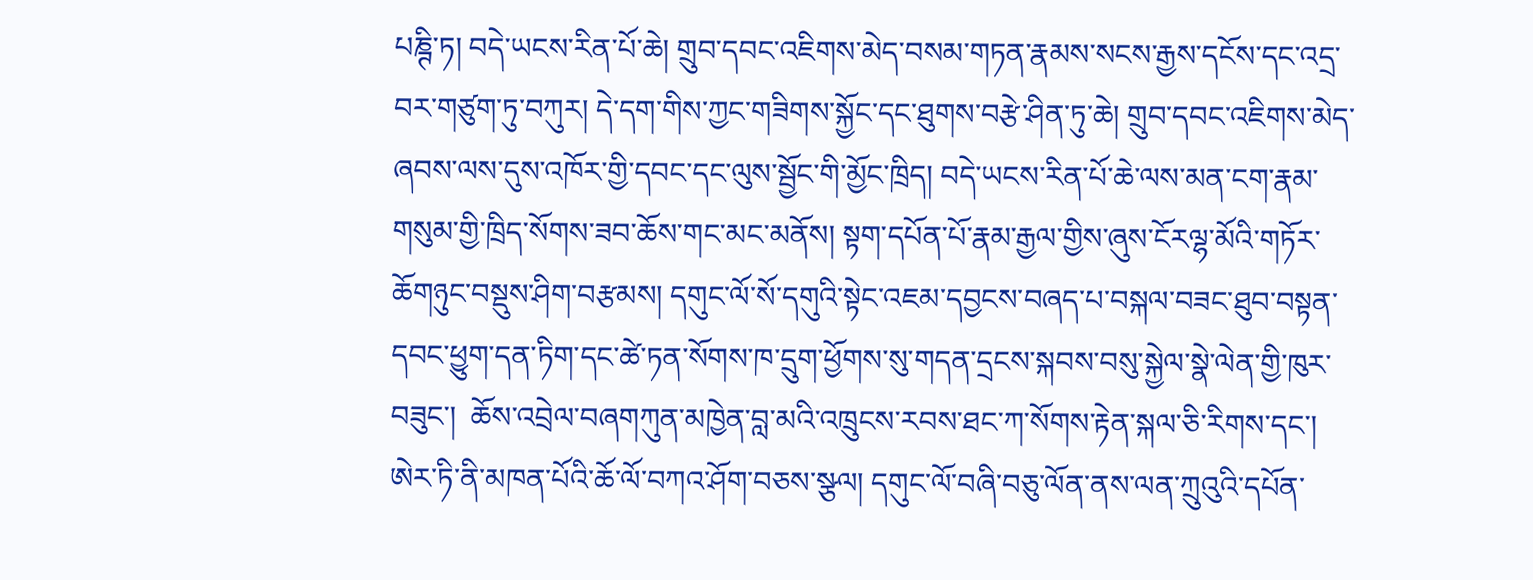པཎྚི་ཏ། བདེ་ཡངས་རིན་པོ་ཆེ། གྲུབ་དབང་འཇིགས་མེད་བསམ་གཏན་རྣམས་སངས་རྒྱས་དངོས་དང་འདྲ་བར་གཙུག་ཏུ་བཀུར། དེ་དག་གིས་ཀྱང་གཟིགས་སྐྱོང་དང་ཐུགས་བརྩེ་ཤིན་ཏུ་ཆེ། གྲུབ་དབང་འཇིགས་མེད་ཞབས་ལས་དུས་འཁོར་གྱི་དབང་དང་ལུས་སྦྱོང་གི་མྱོང་ཁྲིད། བདེ་ཡངས་རིན་པོ་ཆེ་ལས་མན་ངག་རྣམ་གསུམ་གྱི་ཁྲིད་སོགས་ཟབ་ཆོས་གང་མང་མནོས། སྟག་དཔོན་པོ་རྣམ་རྒྱལ་གྱིས་ཞུས་ངོརལྷ་མོའི་གཏོར་ཆོགཉུང་བསྡུས་ཤིག་བརྩམས། དགུང་ལོ་སོ་དགུའི་སྟེང་འཇམ་དབྱངས་བཞད་པ་བསྐལ་བཟང་ཐུབ་བསྟན་དབང་ཕྱུག་དན་ཏིག་དང་ཚེ་ཏན་སོགས་ཁ་དྲུག་ཕྱོགས་སུ་གདན་དྲངས་སྐབས་བསུ་སྐྱེལ་སྣེ་ལེན་གྱི་ཁུར་བཟུང་།  ཆོས་འབྲེལ་བཞགཀུན་མཁྱེན་བླ་མའི་འཁྲུངས་རབས་ཐང་ཀ་སོགས་རྟེན་སྐལ་ཅི་རིགས་དང་།  ཨེར་ཏི་ནི་མཁན་པོའི་ཆོ་ལོ་བཀའ་ཤོག་བཅས་སྩལ། དགུང་ལོ་བཞི་བཅུ་ལོན་ནས་ལན་ཀྲུའུའི་དཔོན་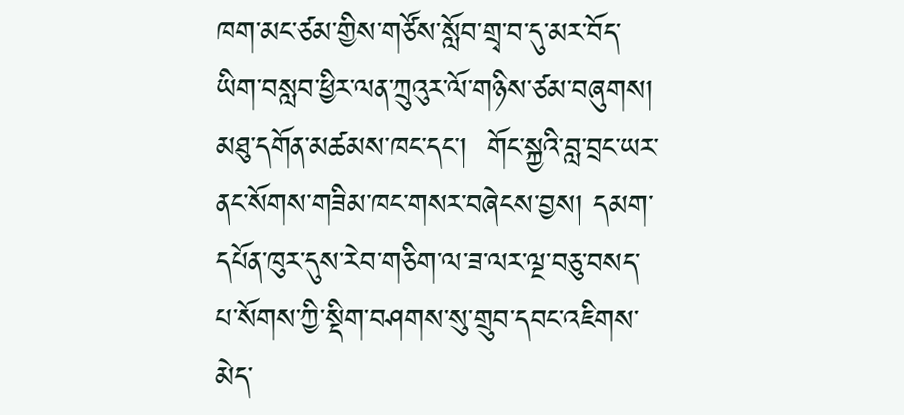ཁག་མང་ཙམ་གྱིས་གཙོས་སློབ་གྲྭ་བ་དུ་མར་བོད་ཡིག་བསླབ་ཕྱིར་ལན་ཀྲུའུར་ལོ་གཉིས་ཙམ་བཞུགས། མཐུ་དགོན་མཚམས་ཁང་དང་།  གོང་སྐྱའི་བླ་བྲང་ཡར་ནང་སོགས་གཟིམ་ཁང་གསར་བཞེངས་བྱས། དམག་དཔོན་ཁུར་དུས་རེབ་གཅིག་ལ་ཟ་ལར་ལྔ་བཅུ་བསད་པ་སོགས་ཀྱི་སྡིག་བཤགས་སུ་གྲུབ་དབང་འཇིགས་མེད་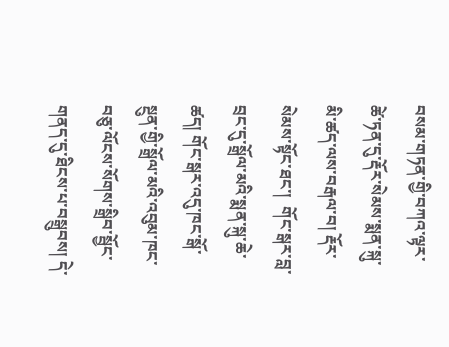བསམ་གཏན་གྱི་བཀའ་ལྟར་ཚེ་ཏན་དུ་རྡོར་སེམས་སྨན་སྐུ་མི་ཚད་ལས་བརྒལ་བ། རྡོར་སེམས་སྟོང་ཐང་།  གོང་སྒར་བླ་བྲང་དུ་སྒྲོལ་མའི་སྨན་སྐུ་ཆེ་ཚད། གོང་སྒར་འདུ་ཁང་སྒོ་སྔུན་གྱི་སྒྲོལ་མའི་འབུམ་ཁང་བཅུ་ལོངས་སོགས་སྒྲིབ་སྦྱོང་གནད་དུ་ཐིངས་པ་བསྒྲུབས། དེ་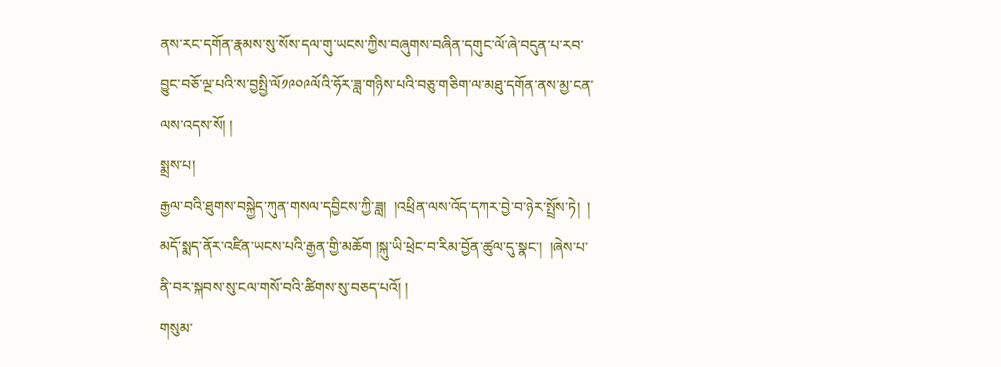ནས་རང་དགོན་རྣམས་སུ་སོས་དལ་གུ་ཡངས་ཀྱིས་བཞུགས་བཞིན་དགུང་ལོ་ཞེ་བདུན་པ་རབ་བྱུང་བཅོ་ལྔ་པའི་ས་བྱསྤྱི་ལོ༡༩༠༩ལོའི་ཧོར་ཟླ་གཉིས་པའི་བཅུ་གཅིག་ལ་མཐུ་དགོན་ནས་མྱ་ངན་ལས་འདས་སོ། །
སྨྲས་པ།
རྒྱལ་བའི་ཐུགས་བསྐྱེད་ཀུན་གསལ་དབྱིངས་ཀྱི་ཟླ།  །འཕྲིན་ལས་འོད་དཀར་བྱེ་བ་ཉེར་སྤྲོས་ཏེ།  །
མདོ་སྨད་ནོར་འཛིན་ཡངས་པའི་རྒྱན་གྱི་མཆོག །སྐུ་ཡི་ཕྲེང་བ་རིམ་བྱོན་ཚུལ་དུ་སྣང་།  །ཞེས་པ་ནི་བར་སྐབས་སུ་ངལ་གསོ་བའི་ཚིགས་སུ་བཅད་པའོ། །
གསུམ་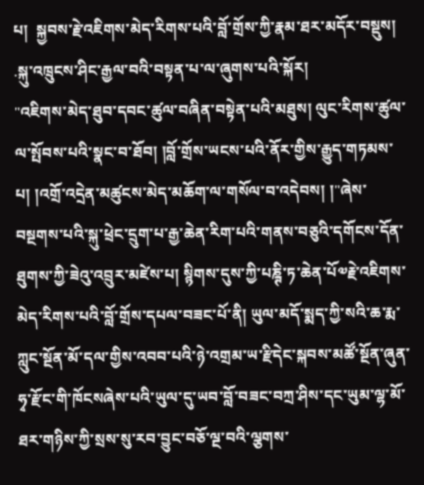པ།  སྐྱབས་རྗེ་འཇིགས་མེད་རིགས་པའི་བློ་གྲོས་ཀྱི་རྣམ་ཐར་མདོར་བསྡུས།
.སྐུ་འཁྲུངས་ཤིང་རྒྱལ་བའི་བསྟན་པ་ལ་ཞུགས་པའི་སྐོར།
"འཇིགས་མེད་ཐུབ་དབང་ཚུལ་བཞིན་བསྟེན་པའི་མཐུས། ལུང་རིགས་ཚུལ་ལ་སྤོབས་པའི་སྣང་བ་ཐོབ། །བློ་གྲོས་ཡངས་པའི་ནོར་གྱིས་རྒྱུད་གཏམས་པ། །འགྲོ་འདྲེན་མཚུངས་མེད་མཆོག་ལ་གསོལ་བ་འདེབས། །"ཞེས་བསྔགས་པའི་སྐུ་ཕྲེང་དྲུག་པ་རྒྱ་ཆེན་རིག་པའི་གནས་བཅུའི་དགོངས་དོན་ཐུགས་ཀྱི་ཟེའུ་འབྲུར་མཛེས་པ། སྙིགས་དུས་ཀྱི་པཎྚི་ཏ་ཆེན་པོ༧རྗེ་འཇིགས་མེད་རིགས་པའི་བློ་གྲོས་དཔལ་བཟང་པོ་ནི། ཡུལ་མདོ་སྨད་ཀྱི་སའི་ཆ་རྨ་ཀླུང་སྔོན་མོ་དལ་གྱིས་འབབ་པའི་ཉེ་འགྲམ་ཡ་རྫིདེང་སྐབས་མཚོ་སྔོན་ཞུན་ཧྭ་རྫོང་གི་ཁོངསཞེས་པའི་ཡུལ་དུ་ཡབ་བློ་བཟང་བཀྲ་ཤིས་དང་ཡུམ་ལྷ་མོ་ཐར་གཉིས་ཀྱི་སྲས་སུ་རབ་བྱུང་བཅོ་ལྔ་བའི་ལྕགས་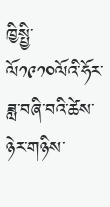ཁྱིསྤྱི་ལོ༡༩༡༠ལོའི་ཧོར་ཟླ་བཞི་བའི་ཚེས་ཉེར་གཉིས་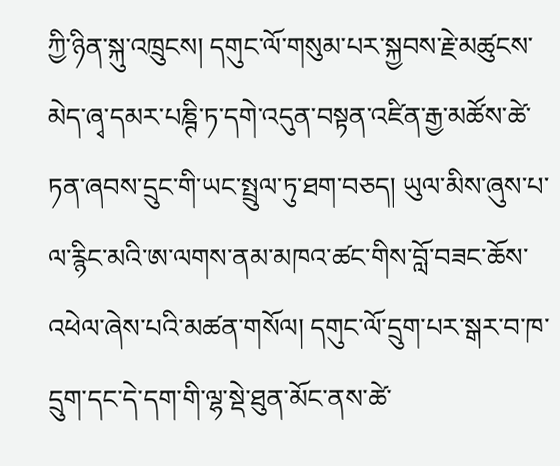ཀྱི་ཉིན་སྐུ་འཁྲུངས། དགུང་ལོ་གསུམ་པར་སྐྱབས་རྗེ་མཚུངས་མེད་ཞྭ་དམར་པཎྚི་ཏ་དགེ་འདུན་བསྟན་འཛིན་རྒྱ་མཚོས་ཚེ་ཏན་ཞབས་དྲུང་གི་ཡང་སྤྲུལ་ཏུ་ཐག་བཅད། ཡུལ་མིས་ཞུས་པ་ལ་རྙིང་མའི་ཨ་ལགས་ནམ་མཁའ་ཚང་གིས་བློ་བཟང་ཆོས་འཕེལ་ཞེས་པའི་མཚན་གསོལ། དགུང་ལོ་དྲུག་པར་སྒར་བ་ཁ་དྲུག་དང་དེ་དག་གི་ལྷ་སྡེ་ཐུན་མོང་ནས་ཚེ་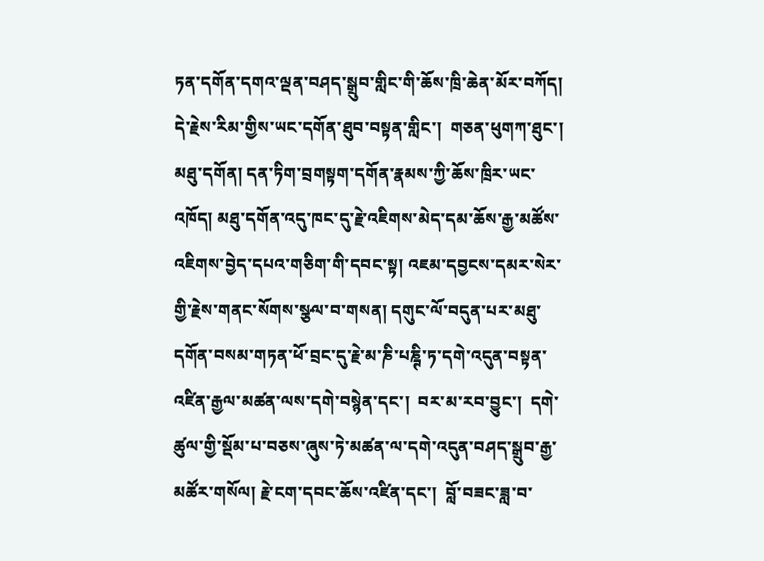ཏན་དགོན་དགའ་ལྡན་བཤད་སྒྲུབ་གླིང་གི་ཆོས་ཁྲི་ཆེན་མོར་བཀོད། དེ་རྗེས་རིམ་གྱིས་ཡང་དགོན་ཐུབ་བསྟན་གླིང་།  གཅན་ཕུགཀ་ཐུང་།  མཐུ་དགོན། དན་ཏིག་བྲགསྟག་དགོན་རྣམས་ཀྱི་ཆོས་ཁྲིར་ཡང་འཁོད། མཐུ་དགོན་འདུ་ཁང་དུ་རྗེ་འཇིགས་མེད་དམ་ཆོས་རྒྱ་མཚོས་འཇིགས་བྱེད་དཔའ་གཅིག་གི་དབང་སྟ། འཇམ་དབྱངས་དམར་སེར་གྱི་རྗེས་གནང་སོགས་སྩལ་བ་གསན། དགུང་ལོ་བདུན་པར་མཐུ་དགོན་བསམ་གཏན་ཕོ་བྲང་དུ་རྗེ་མ་ཎི་པཎྚི་ཏ་དགེ་འདུན་བསྟན་འཛིན་རྒྱལ་མཚན་ལས་དགེ་བསྙེན་དང་།  བར་མ་རབ་བྱུང་།  དགེ་ཚུལ་གྱི་སྡོམ་པ་བཅས་ཞུས་ཏེ་མཚན་ལ་དགེ་འདུན་བཤད་སྒྲུབ་རྒྱ་མཚོར་གསོལ། རྗེ་ངག་དབང་ཆོས་འཛིན་དང་།  བློ་བཟང་ཟླ་བ་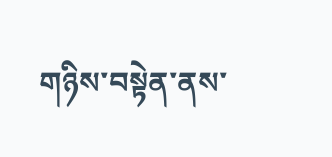གཉིས་བསྟེན་ནས་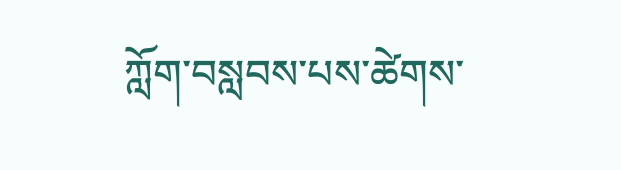ཀློག་བསླབས་པས་ཚེགས་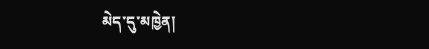མེད་དུ་མཁྱེན།